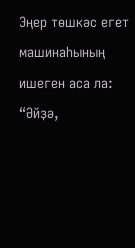Эңер төшкәс егет машинаһының ишеген аса ла: “Әйҙә,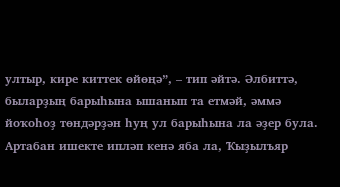ултыр, кире киттек өйөңә”, – тип әйтә. Әлбиттә, быларҙың барыһына ышанып та етмәй, әммә йоҡоһоҙ төндәрҙән һуң ул барыһына ла әҙер була. Артабан ишекте ипләп кенә яба ла, Ҡыҙылъяр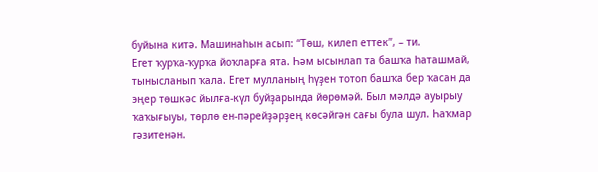буйына китә. Машинаһын асып: “Төш, килеп еттек”, – ти.
Егет ҡурҡа-ҡурҡа йоҡларға ята. Һәм ысынлап та башҡа һаташмай, тынысланып ҡала. Егет мулланың һүҙен тотоп башҡа бер ҡасан да эңер төшкәс йылға-күл буйҙарында йөрөмәй. Был мәлдә ауырыу ҡаҡығыуы, төрлө ен-пәрейҙәрҙең көсәйгән сағы була шул. Һаҡмар гәзитенән.